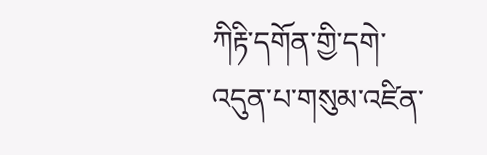ཀིརྟི་དགོན་གྱི་དགེ་འདུན་པ་གསུམ་འཛིན་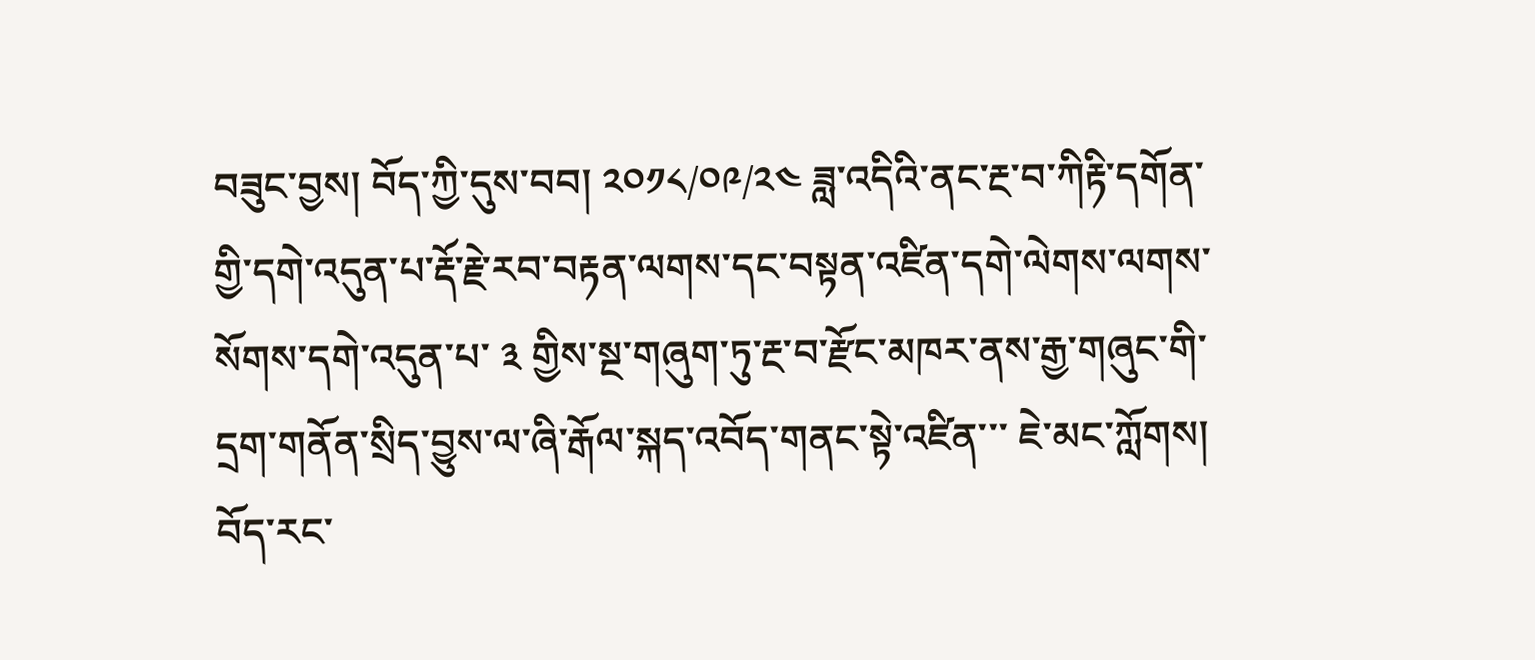བཟུང་བྱས། བོད་ཀྱི་དུས་བབ། ༢༠༡༨/༠༩/༢༤ ཟླ་འདིའི་ནང་རྔ་བ་ཀིརྟི་དགོན་གྱི་དགེ་འདུན་པ་རྡོ་རྗེ་རབ་བརྟན་ལགས་དང་བསྟན་འཛིན་དགེ་ལེགས་ལགས་སོགས་དགེ་འདུན་པ་ ༣ གྱིས་སྔ་གཞུག་ཏུ་རྔ་བ་རྫོང་མཁར་ནས་རྒྱ་གཞུང་གི་དྲག་གནོན་སྲིད་བྱུས་ལ་ཞི་རྒོལ་སྐད་འབོད་གནང་སྟེ་འཛིན་་་ ཇེ་མང་ཀློགས།
བོད་རང་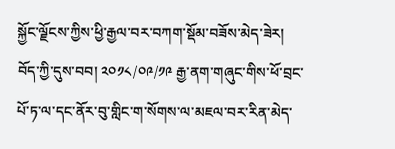སྐྱོང་ལྗོངས་ཀྱིས་ཕྱི་རྒྱལ་བར་བཀག་སྡོམ་བཟོས་མེད་ཟེར། བོད་ཀྱི་དུས་བབ། ༢༠༡༨/༠༩/༡༩ རྒྱ་ནག་གཞུང་གིས་ཕོ་བྲང་པོ་ཏ་ལ་དང་ནོར་བུ་གླིང་ག་སོགས་ལ་མཇལ་བར་རིན་མེད་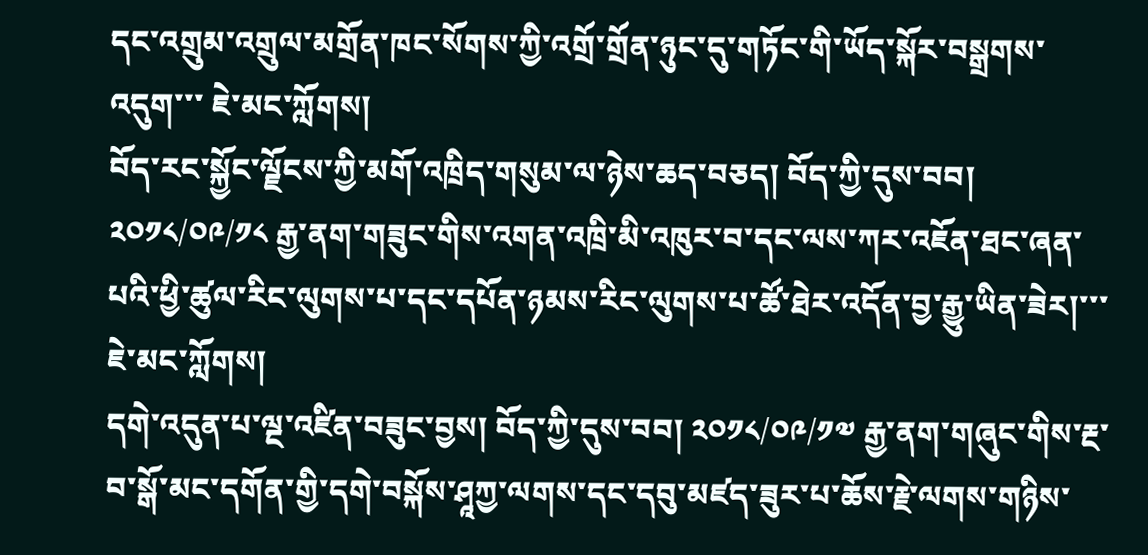དང་འགྲུམ་འགྲུལ་མགྲོན་ཁང་སོགས་ཀྱི་འགྲོ་གྲོན་ཉུང་དུ་གཏོང་གི་ཡོད་སྐོར་བསྒྲགས་འདུག་་་ ཇེ་མང་ཀློགས།
བོད་རང་སྐྱོང་ལྗོངས་ཀྱི་མགོ་འཁྲིད་གསུམ་ལ་ཉེས་ཆད་བཅད། བོད་ཀྱི་དུས་བབ། ༢༠༡༨/༠༩/༡༨ རྒྱ་ནག་གཟུང་གིས་འགན་འཁྲི་མི་འཁུར་བ་དང་ལས་ཀར་འཇོན་ཐང་ཞན་པའི་ཕྱི་ཚུལ་རིང་ལུགས་པ་དང་དཔོན་ཉམས་རིང་ལུགས་པ་ཚོ་ཐེར་འདོན་བྱ་རྒྱུ་ཡིན་ཟེར།་་་ ཇེ་མང་ཀློགས།
དགེ་འདུན་པ་ལྔ་འཛིན་བཟུང་བྱས། བོད་ཀྱི་དུས་བབ། ༢༠༡༨/༠༩/༡༧ རྒྱ་ནག་གཞུང་གིས་རྔ་བ་སྒོ་མང་དགོན་གྱི་དགེ་བསྐོས་ཤཱཀྱ་ལགས་དང་དབུ་མཛད་ཟུར་པ་ཆོས་རྗེ་ལགས་གཉིས་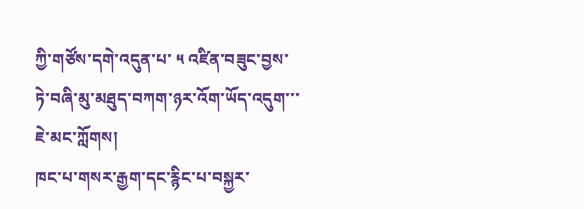ཀྱི་གཙོས་དགེ་འདུན་པ་ ༥ འཛིན་བཟུང་བྱས་ཏེ་བཞི་མུ་མཐུད་བཀག་ཉར་འོག་ཡོད་འདུག་་་ ཇེ་མང་ཀློགས།
ཁང་པ་གསར་རྒྱག་དང་རྙིང་པ་བསྐྱར་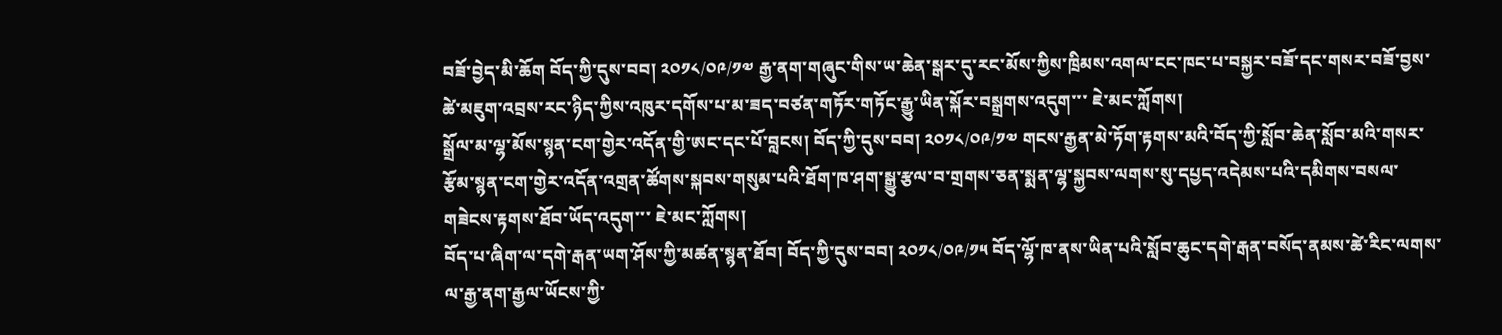བཟོ་བྱེད་མི་ཆོག བོད་ཀྱི་དུས་བབ། ༢༠༡༨/༠༩/༡༧ རྒྱ་ནག་གཞུང་གིས་ཡ་ཆེན་སྒར་དུ་རང་མོས་ཀྱིས་ཁྲིམས་འགལ་ངང་ཁང་པ་བསྐྱར་བཟོ་དང་གསར་བཟོ་བྱས་ཚེ་མཇུག་འབྲས་རང་ཉིད་ཀྱིས་འཁུར་དགོས་པ་མ་ཟད་བཙན་གཏོར་གཏོང་རྒྱུ་ཡིན་སྐོར་བསྒྲགས་འདུག་་་ ཇེ་མང་ཀློགས།
སྒྲོལ་མ་ལྷ་མོས་སྙན་ངག་གྱེར་འདོན་གྱི་ཨང་དང་པོ་བླངས། བོད་ཀྱི་དུས་བབ། ༢༠༡༨/༠༩/༡༧ གངས་རྒྱན་མེ་ཏོག་རྟགས་མའི་བོད་ཀྱི་སློབ་ཆེན་སློབ་མའི་གསར་རྩོམ་སྙན་ངག་གྱེར་འདོན་འགྲན་ཚོགས་སྐབས་གསུམ་པའི་ཐོག་ཁ་ཤག་སྒྱུ་རྩལ་བ་གྲགས་ཅན་སྨན་ལྷ་སྐྱབས་ལགས་སུ་དཔྱད་འདེམས་པའི་དམིགས་བསལ་གཟེངས་རྟགས་ཐོབ་ཡོད་འདུག་་་ ཇེ་མང་ཀློགས།
བོད་པ་ཞིག་ལ་དགེ་རྒན་ཡག་ཤོས་ཀྱི་མཚན་སྙན་ཐོབ། བོད་ཀྱི་དུས་བབ། ༢༠༡༨/༠༩/༡༥ བོད་ལྷོ་ཁ་ནས་ཡིན་པའི་སློབ་ཆུང་དགེ་རྒན་བསོད་ནམས་ཚེ་རིང་ལགས་ལ་རྒྱ་ནག་རྒྱལ་ཡོངས་ཀྱི་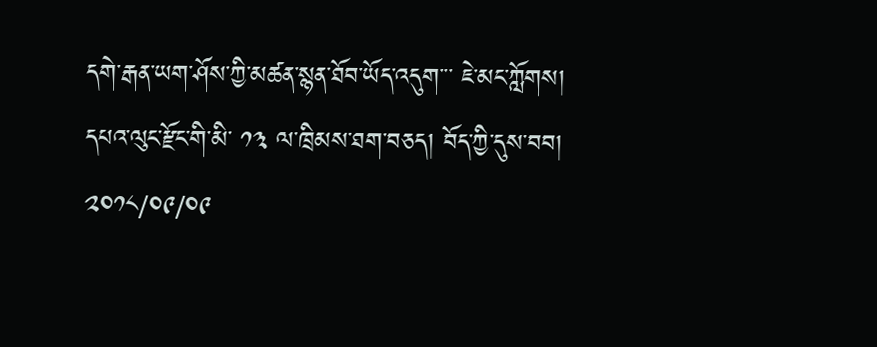དགེ་རྒན་ཡག་ཤོས་ཀྱི་མཚན་སྙན་ཐོབ་ཡོད་འདུག་་་ ཇེ་མང་ཀློགས།
དཔའ་ལུང་རྫོང་གི་མི་ ༡༣ ལ་ཁྲིམས་ཐག་བཅད། བོད་ཀྱི་དུས་བབ། ༢༠༡༨/༠༩/༠༩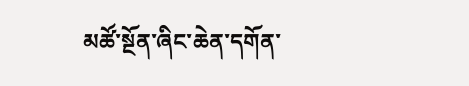མཚོ་སྔོན་ཞིང་ཆེན་དགོན་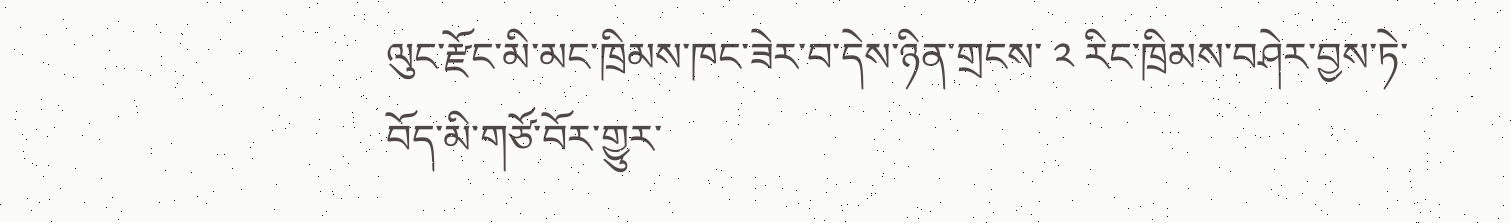ལུང་རྫོང་མི་མང་ཁྲིམས་ཁང་ཟེར་བ་དེས་ཉིན་གྲངས་ ༢ རིང་ཁྲིམས་བཤེར་བྱས་ཏེ་བོད་མི་གཙོ་བོར་གྱུར་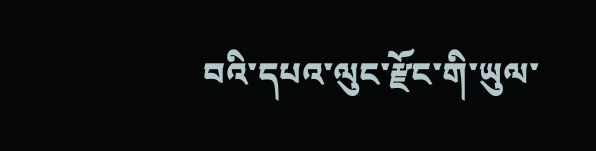བའི་དཔའ་ལུང་རྫོང་གི་ཡུལ་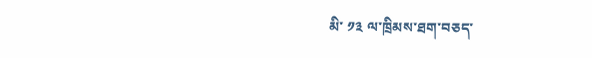མི་ ༡༣ ལ་ཁྲིམས་ཐག་བཅད་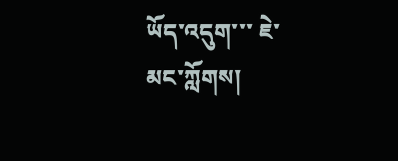ཡོད་འདུག་་་ ཇེ་མང་ཀློགས།